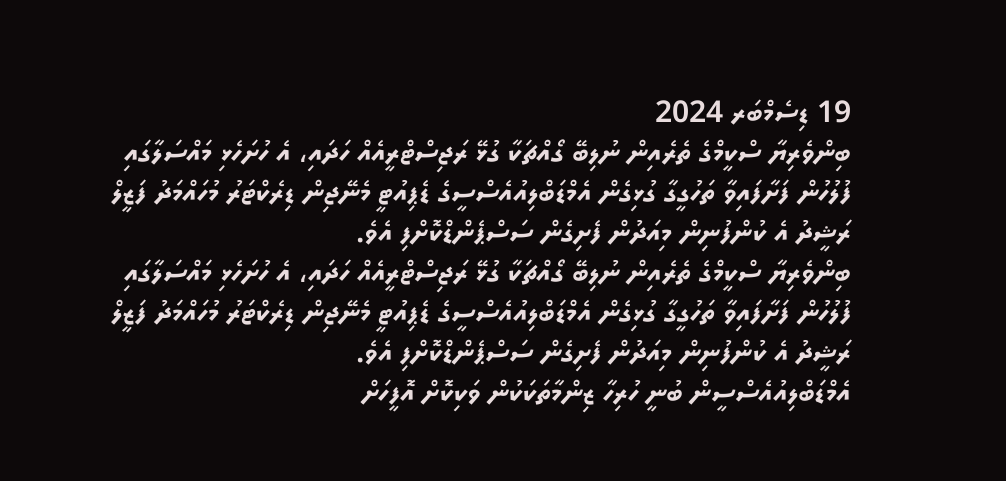19 ޑިސެމްބަރ 2024
ބިންވެރިޔާ ސްކީމްގެ ތެރެއިން ނުލިބޭ ގޯއްޗަކާ ގުޅޭ ރަޖިސްޓްރީއެއް ހަދައި، އެ ހުށަހެޅި މައްސަލާގައި ފުލުހުން ފަށާފައިވާ ތަހުގީގާ ގުޅިގެން އެމްޑަބްލިއުއެސްސީގެ ޑެޕިއުޓީ މެނޭޖިން ޑިރެކްޓަރު މުހައްމަދު ފަޒީލް ރަޝީދު އެ ކުންފުނިން މިއަދުން ފެށިގެން ސަސްޕެންޑްކޮށްފި އެވެ.
ބިންވެރިޔާ ސްކީމްގެ ތެރެއިން ނުލިބޭ ގޯއްޗަކާ ގުޅޭ ރަޖިސްޓްރީއެއް ހަދައި، އެ ހުށަހެޅި މައްސަލާގައި ފުލުހުން ފަށާފައިވާ ތަހުގީގާ ގުޅިގެން އެމްޑަބްލިއުއެސްސީގެ ޑެޕިއުޓީ މެނޭޖިން ޑިރެކްޓަރު މުހައްމަދު ފަޒީލް ރަޝީދު އެ ކުންފުނިން މިއަދުން ފެށިގެން ސަސްޕެންޑްކޮށްފި އެވެ.
އެމްޑަބްލިއުއެސްސީން ބުނީ ހުރިހާ ޒިންމާތަކަކުން ވަކިކޮށް އޮފީހަށް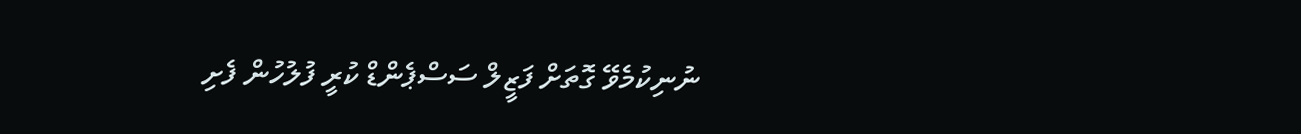ނުނިކުމެވޭ ގޮތަށް ފަޒީލް ސަސްޕެންޑް ކުރީ ފުލުހުން ފެށި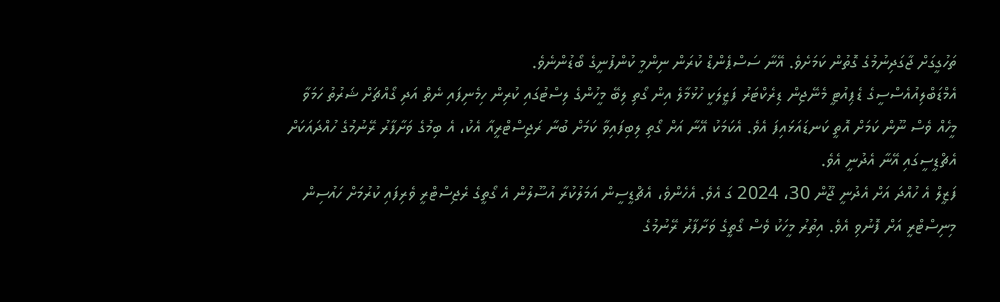ތަހުގީގަށް ޖާގަދިނުމުގެ ގޮތުން ކަމަށެވެ. އޭނާ ސަސްޕެންޑް ކުރަން ނިންމީ ކުންފުނީގެ ބޯޑުންނެވެ.
އެމްޑަބްލިއުއެސްސީގެ ޑެޕިއުޓީ މެނޭޖިން ޑިރެކްޓަރު ފަޒީލަކީ ހުޅުމާލެ އިން ގޯތި ލިބޭ މީހުންގެ ލިސްޓުގައި ކުރިން ހިމެނިފައި ނެތް އަދި ގޯއްޗަށް ޝަރުތު ހަމަވާ މީހެއް ވެސް ނޫން ކަމަށް އޮތީ ކަނޑައަޅައިފަ އެވެ. އެކަމަކު އޭނާ އަށް ގޯތި ލިބިފައިވާ ކަމަށް ބުނާ ރަޖިސްޓްރީއާ އެކު، އެ ބިމުގެ ވަށާފާރު ރޭނުމުގެ ހުއްދައަކަށް އެޗްޑީސީގައި އޭނާ އެދުނީ އެވެ.
ފަޒީލް އެ ހުއްދަ އަށް އެދުނީ ޖޫން 30، 2024 ގަ އެވެ. އެހެންވެ، އެޗްޑީސީން އަމަލުކުރާ އުސޫލުން އެ ގޯތީގެ ރެޖިސްޓްރީ ވެރިފައި ކުރުމަށް ހައުސިން މިނިސްޓްރީ އަށް ފޮނުވި އެވެ. އިތުރު މީހަކު ވެސް ގޯތީގެ ވަށާފާރު ރޭނުމުގެ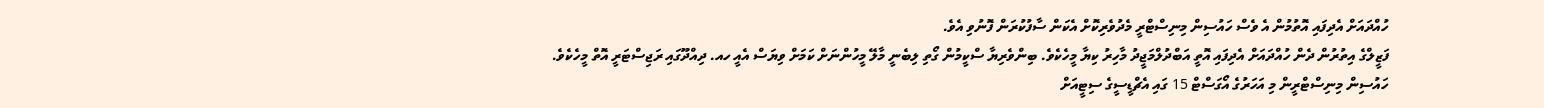ހުއްދައަށް އެދިފައި އޮތުމުން އެ ވެސް ހައުސިން މިނިސްޓްރީ މެދުވެރިކޮށް އެކަން ސާފުކުރަން ފޮނުވި އެވެ.
ފަޒީލްގެ އިތުރުން ދެން ހުއްދައަށް އެދިފައި އޮތީ އަބްދުލްމަޖީދު މާހިރު ކިޔާ މީހެކެވެ. ބިންވެރިޔާ ސްކީމުން ގޯތި ލިބެނީ މާލޭ މީހުންނަށް ކަމަށް ވިޔަސް އެއީ ހއ. ދިއްދޫގައި ރަޖިސްޓަރީ އޮތް މީހެކެވެ.
ހައުސިން މިނިސްޓްރީން މި އަހަރުގެ އޯގަސްޓް 15 ގައި އެޗްޑީސީގެ ސިޓީއަށް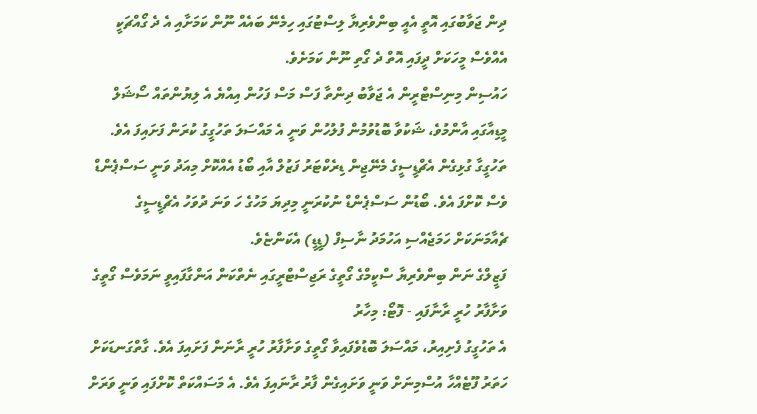ދިން ޖަވާބުގައި އޮތީ އެއީ ބިންވެރިޔާ ލިސްޓުގައި ހިމެނޭ ބައެއް ނޫން ކަމަށާއި އެ ދެ ގޯއްޗަކީ އެއްވެސް މީހަކަށް ދީފައި އޮތް ދެ ގޯތި ނޫން ކަމަށެވެ.
ހައުސިން މިނިސްޓްރީން އެ ޖަވާބު ދިންތާ ފަސް މަސް ފަހުން އިއްޔެ އެ ލިޔުންތައް ސޯޝަލް މީޑިއާގައި އާންމުވެ، ޝަކުވާ ބޮޑުވުމުން ފުލުހުން ވަނީ އެ މައްސަލަ ތަހުގީގު ކުރަން ފަށައިފަ އެވެ. ތަހުގީގާ ގުޅިގެން އެޗްޑީސީގެ މެނޭޖިން ޑިރެކްޓަރު ފަޒުލް އާއި ބޯޑު އެއްކޮށް މިއަދު ވަނީ ސަސްޕެންޑް ވެސް ކޮށްފަ އެވެ. ބޯޑުން ސަސްޕެންޑް ނުކުރަނީ މިދިޔަ މަހުގެ ހަ ވަނަ ދުވަހު އެޗްޑީސީގެ ޗެއާމަނަކަށް ހަމަޖެއްސި އަހުމަދު ނާސިފް (ޑީޑީ) އެކަންޏެވެ.
ފަޒީލްގެ ނަން ބިންވެރިޔާ ސްކީމްގެ ގޯތީގެ ރަޖިސްޓްރީގައި ނެތްކަން އަންގާފައިވީ ނަމަވެސް ގޯތީގެ ވަށާފާރު ހުރީ ރާނާފައި - ފޮޓޯ: މިހާރު
އެ ތަހުގީގު ފެށިއިރު، މައްސަލަ ބޮޑުވެފައިވާ ގޯތީގެ ވަށާފާރު ހުރީ ރާނަން ފަށައިފަ އެވެ. ގާތްގަނޑަކަށް ހަތަރު ފޫޓެއްހާ އުސްމިނަށް ވަނީ ވަށައިގެން ފާރު ރާނައިފަ އެވެ. އެ މަސައްކަތް ކޮށްފައި ވަނީ ވަރަށް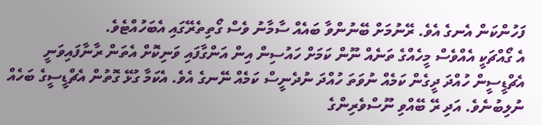ފަހުންކަން އެނގެ އެވެ. ރޭނުމަށް ބޭނުންވާ ބައެއް ސާމާނު ވެސް ގޯތިތެރޭގައި އެބަހުއްޓެވެ.
އެ ގޯއްޗަކީ އެއްވެސް މީހެއްގެ ތަނެއް ނޫން ކަމަށް ހައުސިން އިން އަންގާފައި ވަނިކޮށް އެތަން ރާނާފައިވަނީ އެޗްޑީސީން ހުއްދަ ދީގެން ކަމެއް ނުވަތަ ހުއްދަ ނުދެނީސް ކަމެއް ނޭނގެ އެވެ. އެކަމާ ގުޅޭ ގޮތުން އެޗްޑީސީގެ ބަހެއް ނުލިބުނެވެ. އަދި ރޭ ބޭއްވި ނޫސްވެރިންގެ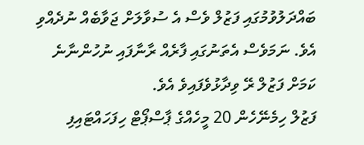ބައްދަލުވުމުގައި ފަޒުލް ވެސް އެ ސުވާލަށް ޖަވާބެއް ނުދެއްވި އެވެ. ނަމަވެސް އެތަނުގައި ފާރެއް ރާނާފައި ނުހުންނާނެ ކަމަށް ފަޒުލް ރޭ ވިދާޅުވެފައިވެ އެވެ.
ފަޒުލް ހިމެނޭހެން 20 މީހެއްގެ ޕާސްޕޯޓް ހިފަހައްޓައިފި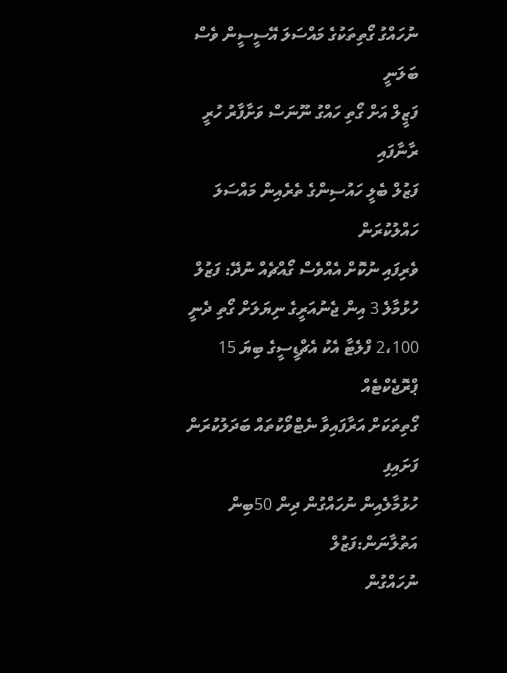ނުހައްގު ގޯތިތަކުގެ މައްސަލަ އޭސީސީން ވެސް ބަލަނީ
ފަޒީލް އަށް ގޯތި ހައްގު ނޫނަސް ވަށާފާރު ހުރީ ރާނާފައި
ފަޒުލް ބެލީ ހައުސިންގެ ތެރެއިން މައްސަލަ ހައްލުކުރަން
ވެރިފައި ނުކޮށް އެއްވެސް ގޯއްޗެއް ނުދޭ: ފަޒުލް
ހުޅުމާލެ 3 އިން ޖެނުއަރީގެ ނިޔަލަށް ގޯތި ދެނީ
2،100 ފްލެޓާ އެކު އެޗްޑީސީގެ ބިޔަ 15 ޕްރޮޖެކްޓެއް
ގޯތިތަކަށް އަރާފައިވާ ނެޓްވޯކުތައް ބަދަލުކުރަން ފަށައިފި
ހުޅުމާލެއިން ނުހައްގުން ދިން 50ބިން އަތުލާނަން:ފަޒުލް
ނުހައްގުން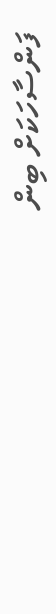ފަންސާހަކަށް ބިން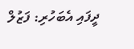ދީފައި އެބަހުރި: ފަޒުލް